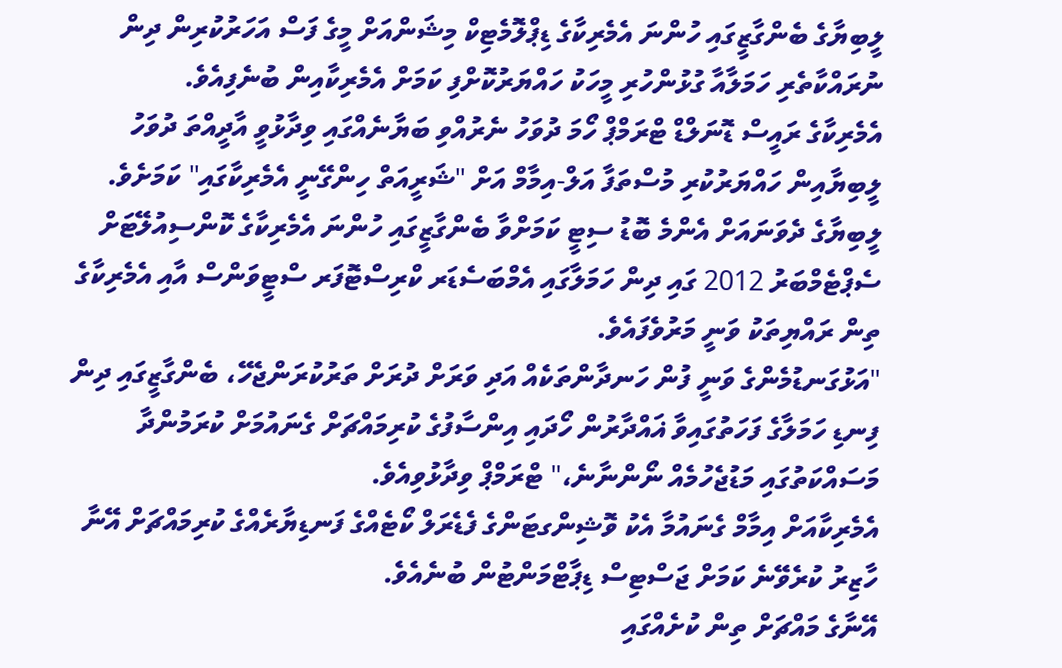ލީބިޔާގެ ބެންގާޒީގައި ހުންނަ އެމެރިކާގެ ޑިޕްލޮމެޓިކް މިޝަންއަށް މީގެ ފަސް އަހަރުކުރިން ދިން ނުރައްކާތެރި ހަމަލާއާ ގުޅުންހުރި މީހަކު ހައްޔަރުކޮށްފި ކަމަށް އެމެރިކާއިން ބުނެފިއެވެ.
އެމެރިކާގެ ރައީސް ޑޮނަލްޑް ޓްރަމްޕް ހޯމަ ދުވަހު ނެރުއްވި ބަޔާނެއްގައި ވިދާޅުވީ އާދީއްތަ ދުވަހު ލީބިޔާއިން ހައްޔަރުކުރި މުސްތަފާ އަލް-އިމާމް އަށް "ޝަރީއަތް ހިންގޭނީ އެމެރިކާގައި" ކަމަށެވެ.
ލީބިޔާގެ ދެވަނައަށް އެންމެ ބޮޑު ސިޓީ ކަމަށްވާ ބެންގާޒީގައި ހުންނަ އެމެރިކާގެ ކޮންސިއުލޭޓަށް ސެޕްޓެމްބަރު 2012 ގައި ދިން ހަމަލާގައި އެމްބަސެޑަރ ކްރިސްޓޮފަރ ސްޓީވަންސް އާއި އެމެރިކާގެ ތިން ރައްޔިތަކު ވަނީ މަރުވެފައެވެ.
"އަޅުގަނޑުމެންގެ ވަނީ ފުން ހަނދާންތަކެއް އަދި ވަރަށް ދުރަށް ތަރުކުރަންޖެހޭ، ބެންގާޒީގައި ދިން ފިނޑި ހަމަލާގެ ފަހަތުގައިވާ ޣައްދާރުން ހޯދައި އިންސާފުގެ ކުރިމައްޗަށް ގެނައުމަށް ކުރަމުންދާ މަސައްކަތުގައި މަޑުޖެހުމެއް ނޯންނާނެ،" ޓްރަމްޕް ވިދާޅުވިއެވެ.
އެމެރިކާއަށް އިމާމް ގެނައުމާ އެކު ވޮޝިންގޓަންގެ ފެޑެރަލް ކޯޓެއްގެ ފަނޑިޔާރެއްގެ ކުރިމައްޗަށް އޭނާ ހާޒިރު ކުރެވޭނެ ކަމަށް ޖަސްޓިސް ޑިޕާޓްމަންޓުން ބުނެއެވެ.
އޭނާގެ މައްޗަށް ތިން ކުށެއްގައި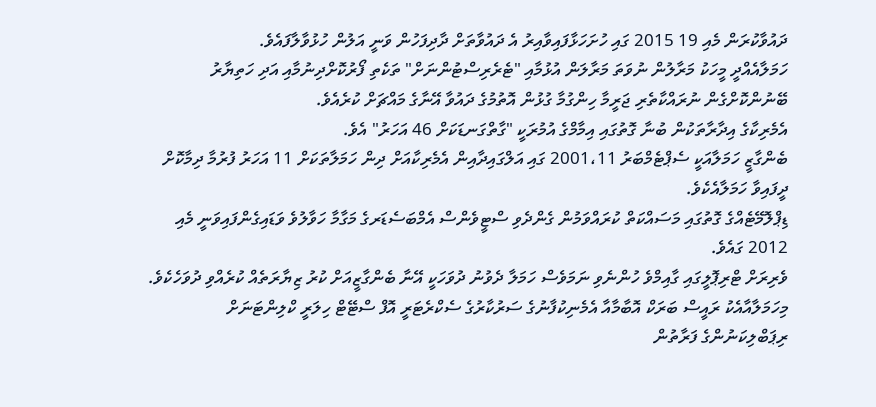ދައުވާކުރަން މެއި 19 2015 ގައި ހުށަހަޅާފައިވާއިރު އެ ދައުވާތަށް ދާދިފަހުން ވަނީ އަލުން ހުޅުވާލާފައެވެ.
ހަމަލާއެއްދީ މީހަކު މަރާލުން ނުވަތަ މަރާލަން އުޅުމާއި "ޓެރެރިސްޓުންނަށް" ތަކެތި ފޯރުކޮށްދިނުމާއި އަދި ހަތިޔާރު ބޭނުންކޮށްގެން ނުރައްކާތެރި ޖަރީމާ ހިންގުމާ ގުޅުން އޮތުމުގެ ދައުވާ އޭނާގެ މައްޗަށް ކުރެއެވެ.
އެމެރިކާގެ އިދާރާތަކުން ބުނާ ގޮތުގައި އިމާމްގެ އުމުރަކީ "ގާތްގަނޑަކަށް 46 އަހަރު" އެވެ.
ބެންގާޒީ ހަމަލާއަކީ ސެޕްޓެމްބަރު 2001،11 ގައި އަލްގައިދާއިން އެމެރިކާއަށް ދިން ހަމަލާތަކަށް 11 އަހަރު ފުރުމާ ދިމާކޮށް ދީފައިވާ ހަމަލާއެކެވެ.
ޑިޕްލޮމޭޓެއްގެ ގޮތުގައި މަސައްކަތް ކުރައްވަމުން ގެންދެވި ސްޓީވެންސް އެމްބަސެޑަރގެ މަގާމާ ހަވާލުވެ ވަޑައިގެންފައިވަނީ މެއި 2012 ގައެވެ.
ވެރިރަށް ޓްރިޕޮލީގައި ގާއިމްވެ ހުންނެވި ނަމަވެސް ހަމަލާ ދެވުނު ދުވަހަކީ އޭނާ ބެންގާޒީއަށް ކުރު ޒިޔާރަތެއް ކުރެއްވި ދުވަހެކެވެ.
މިހަމަލާއާއެކު ރައީސް ބަރަކް އޮބާމާއާ އެމެނިކުފާނުގެ ސަރުކާރުގެ ސެކްރެޓަރީ އޮފް ސްޓޭޓް ހިލަރީ ކްލިންޓަނަށް ރިޕަބްލިކަނުންގެ ފަރާތުން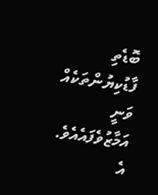ބޮޑެތި ފާޑުކިޔުންތަކެއް ވަނީ އަމާޒުވެފައެއެވެ. އެ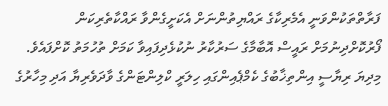ފަރާތްތަކުންވަނީ އެމެރިކާގެ ރައްޔިތުންނަށް އެކަށީގެންވާ ރައްކާތެރިކަން ފޯރުކޮށްދިނުމަށް ރައީސް އޮބާމާގެ ސަރުކާރު ނުކުޅެދިފައިވާ ކަމަށް ތުހުމަތު ކޮށްފައެވެ.
މިދިޔަ ރިޔާސީ އިންތިޚާބުގެ ކެމްޕެއިންގައި ހިލަރީ ކްލިންޓަންގެ ވާދަވެރިޔާ އަދި މިހާރުގެ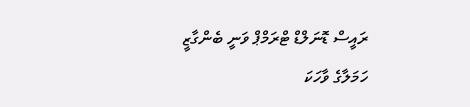ރައީސް ޑޮނަލްޑް ޓްރަމްޕް ވަނީ ބެންގާޒީ ހަމަލާގެ ވާހަކަ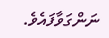ނަންގަވާފައެވެ.